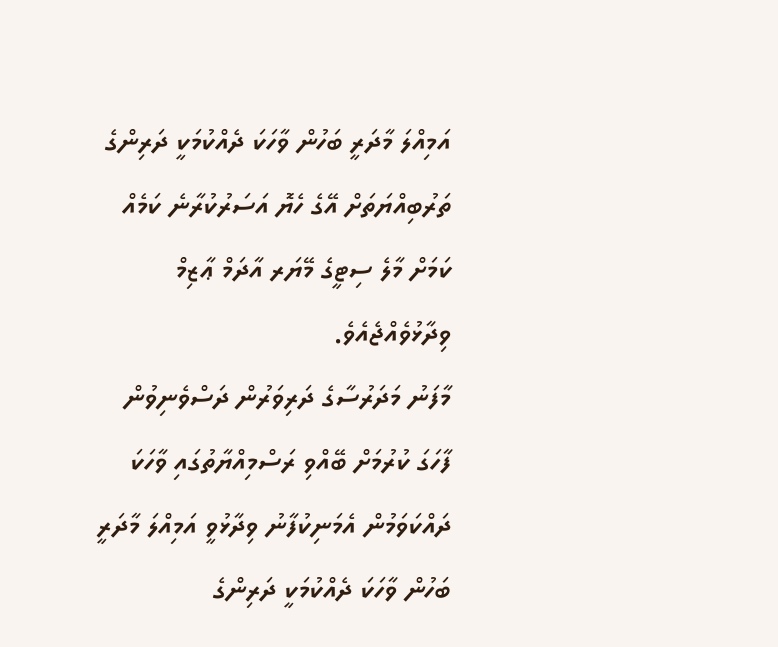އަމިއްލަ މާދަރީ ބަހުން ވާހަކަ ދެއްކުމަކީ ދަރިންގެ ތަރުބިއްޔަތަށް އޭގެ ހެޔޮ އަސަރުކުރާނެ ކަމެއް ކަމަށް މާލެ ސިޓީގެ މޭޔަރ އާދަމް ޢާޒިމް ވިދާޅުވެއްޖެއެވެ.
މާފަނު މަދަރުސާގެ ދަރިވަރުން ދަސްވެނިވުން ފާހަގަ ކުރުމަށް ބޭއްވި ރަސްމިއްޔާތުގައި ވާހަކަ ދައްކަވަމުން އެމަނިކުފާނު ވިދާޅުވީ އަމިއްލަ މާދަރީ ބަހުން ވާހަކަ ދެއްކުމަކީ ދަރިންގެ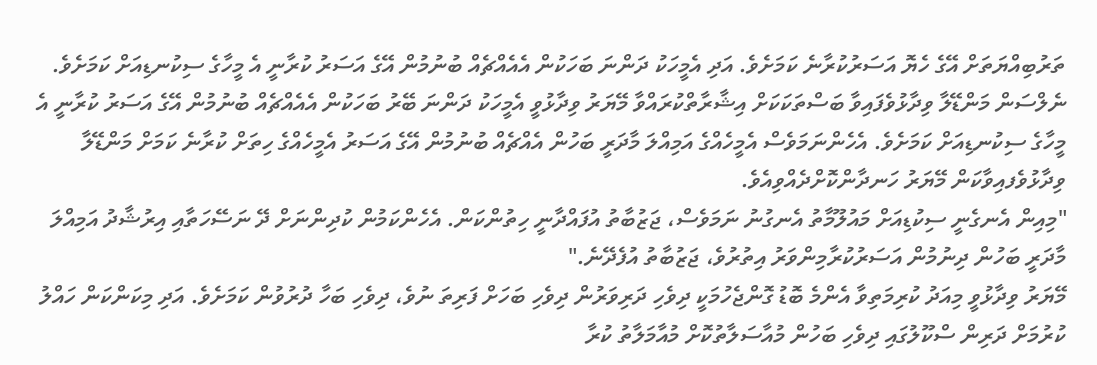ތަރުބިއްޔަތަށް އޭގެ ހެޔޮ އަސަރުކުރާނެ ކަމަށެވެ. އަދި އެމީހަކު ދަންނަ ބަހަކުން އެއެއްޗެއް ބުނުމުން އޭގެ އަސަރު ކުރާނީ އެ މީހާގެ ސިކުނޑިއަށް ކަމަށެވެ.
ނެލްސަން މަންޑޭލާ ވިދާޅުވެފައިވާ ބަސްތަކަކަށް އިޝާރާތްކުރައްވާ މޭޔަރު ވިދާޅުވީ އެމީހަކު ދަންނަ ބޭރު ބަހަކުން އެއެއްޗެއް ބުނުމުން އޭގެ އަސަރު ކުރާނީ އެ މީހާގެ ސިކުނޑިއަށް ކަމަށެވެ. އެހެންނަމަވެސް އެމީހެއްގެ އަމިއްލަ މާދަރީ ބަހުން އެއްޗެއް ބުނުމުން އޭގެ އަސަރު އެމީހެއްގެ ހިތަށް ކުރާނެ ކަމަށް މަންޑޭލާ ވިދާޅުވެފއިވާކަން މޭޔަރު ހަނދާންކޮށްދެއްވިއެވެ.
"މިއިން އެނގެނީ ސިކުޑިއަށް މައުލޫމާތު އެނގުނު ނަމަވެސް، ޖަޒުބާތު އުފައްދާނީ ހިތުންކަން. އެހެންކަމުން ކުދިންނަށް ދޭ ނަސޭހަތާއި އިރުޝާދު އަމިއްލަ މާދަރީ ބަހުން ދިނުމުން އަސަރުކުރާމިންވަރު އިތުރުވެ، ޖަޒުބާތު އުފެދޭނެ."
މޭޔަރު ވިދާޅުވީ މިއަދު ކުރިމަތިވާ އެންމެ ބޮޑު ގޮންޖެހުމަކީ ދިވެހި ދަރިވަރުން ދިވެހި ބަހަށް ފަރިތަ ނުވެ، ދިވެހި ބަހާ ދުރުވުން ކަމަށެވެ. އަދި މިކަންކަން ހައްލު ކުރުމަށް ދަރިން ސްކޫލުގައި ދިވެހި ބަހުން މުއާސަލާތުކޮށް މުއާމަލާތު ކުރާ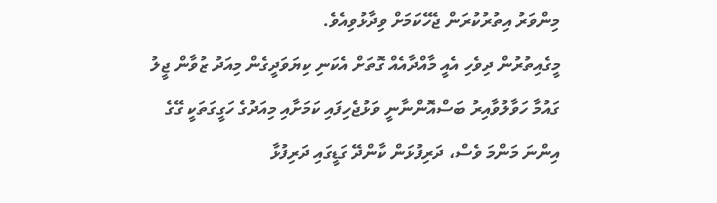މިންވަރު އިތުރުކުރަން ޖެހޭކަމަށް ވިދާޅުވިއެވެ.
މީގެއިތުރުން ދިވެހި އެއީ މާއްދާއެއް ގޮތަށް އެކަނި ކިޔަވަދީގެން މިއަދު ޒުވާން ޖީލު ގައުމާ ހަވާލުވާއިރު ބަސްއޮންނާނީ ވަޅުޖެހިފައި ކަމަށާއި މިއަދުގެ ހަގީގަތަކީ ގޭގެ އިންނަ މަންމަ ވެސް، ދަރިފުޅަން ކާންދޭ ގަޑީގައި ދަރިފުޅާ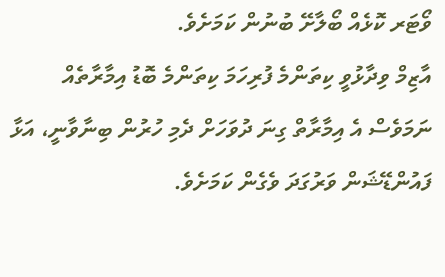ވޯޓަރ ކޮޅެއް ބޯލާށޭ ބުނުން ކަމަށެވެ.
އާޒިމް ވިދާޅުވީ ކިތަންމެ ފުރިހަމަ ކިތަންމެ ބޮޑު އިމާރާތެއް ނަމަވެސް އެ އިމާރާތް ގިނަ ދުވަހަށް ދެމި ހުރުން ބިނާވާނީ، އަޅާ ފައުންޑޭޝަން ވަރުގަދަ ވެގެން ކަމަށެވެ.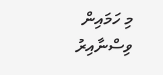މި ހަމައިން ވިސްނާއިރު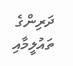ދަރިންގެ ތައުލީމާއި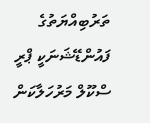ތަރުބިއްޔަތުގެ ފައުންޑޭޝަނަކީ ޕްރީ ސްކޫލް މަރުހަލާކަން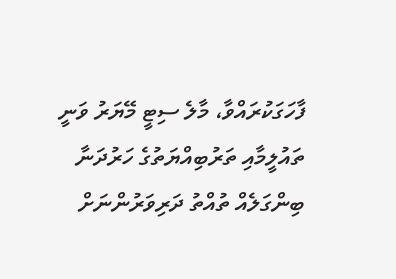ފާހަގަކުރައްވާ، މާލެ ސިޓީ މޭޔަރު ވަނީ ތައުލީމާއި ތަރުބިއްޔަތުގެ ހަރުދަނާ ބިންގަލެއް ތުއްތު ދަރިވަރުންނަށް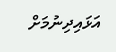އަޅައިދިނުމަށް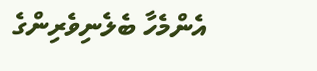އެންމެހާ ބެލެނިވެރިންގެ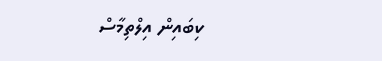ކިބައިން އިލްތިމާސް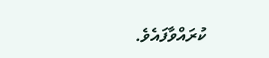ކުރައްވާފައެވެ.